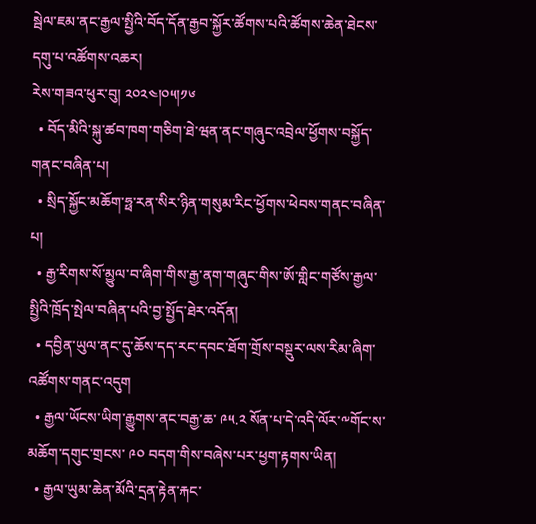སྦེལ་ཇམ་ནང་རྒྱལ་སྤྱིའི་བོད་དོན་རྒྱབ་སྐྱོར་ཚོགས་པའི་ཚོགས་ཆེན་ཐེངས་དགུ་པ་འཚོགས་འཆར།
རེས་གཟའ་ཕུར་བུ། ༢༠༢༤།༠༥།༡༦
  • བོད་མིའི་སྐུ་ཚབ་ཁག་གཅིག་ཐེ་ཝན་ནང་གཞུང་འབྲེལ་ཕྱོགས་བསྐྱོད་གནང་བཞིན་པ།
  • སྲིད་སྐྱོང་མཆོག་ཧྥ་རན་སིར་ཉིན་གསུམ་རིང་ཕྱོགས་ཕེབས་གནང་བཞིན་པ།
  • རྒྱ་རིགས་སོ་མྱུལ་བ་ཞིག་གིས་རྒྱ་ནག་གཞུང་གིས་ཨོ་གླིང་གཙོས་རྒྱལ་སྤྱིའི་ཁྲོད་སྤེལ་བཞིན་པའི་བྱ་སྤྱོད་ཐེར་འདོན།
  • དབྱིན་ཡུལ་ནང་དུ་ཆོས་དད་རང་དབང་ཐོག་གྲོས་བསྡུར་ལས་རིམ་ཞིག་འཚོགས་གནང་འདུག
  • རྒྱལ་ཡོངས་ཡིག་རྒྱུགས་ནང་བརྒྱ་ཆ་ ༩༥.༢ སོན་པ་དེ་འདི་ལོར་༸གོང་ས་མཆོག་དགུང་གྲངས་ ༩༠ བདག་གིས་བཞེས་པར་ཕྱག་རྟགས་ཡིན།
  • རྒྱལ་ཡུམ་ཆེན་མོའི་དྲན་རྟེན་རྐང་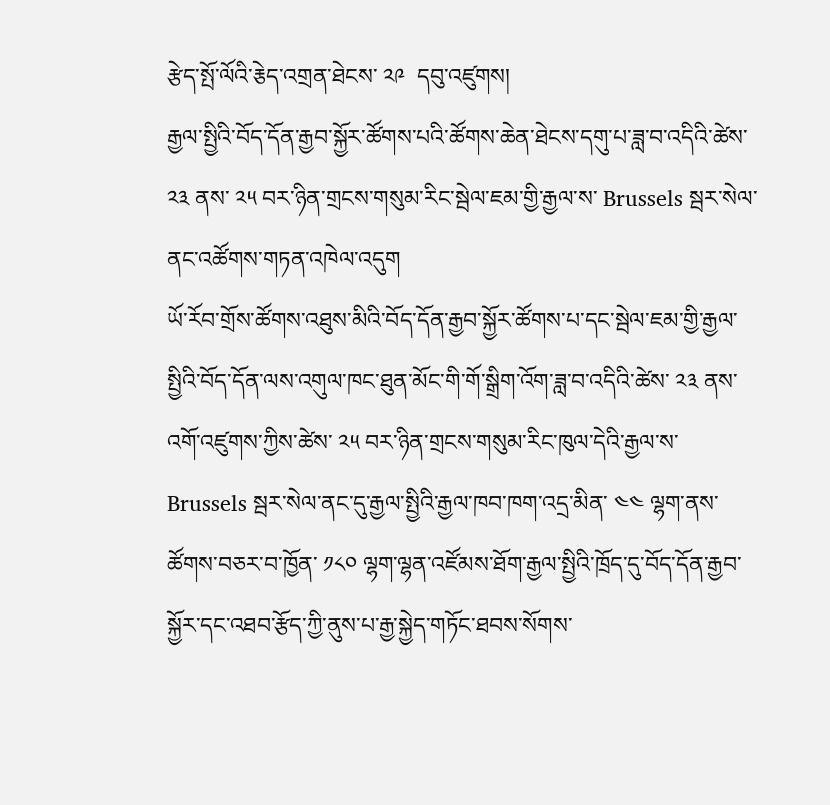རྩེད་སྤོ་ལོའི་རྕེད་འགྲན་ཐེངས་ ༢༩  དབུ་འཛུགས།
རྒྱལ་སྤྱིའི་བོད་དོན་རྒྱབ་སྐྱོར་ཚོགས་པའི་ཚོགས་ཆེན་ཐེངས་དགུ་པ་ཟླ་བ་འདིའི་ཚེས་ ༢༣ ནས་ ༢༥ བར་ཉིན་གྲངས་གསུམ་རིང་སྦེལ་ཇམ་གྱི་རྒྱལ་ས་ Brussels སྦར་སེལ་ནང་འཚོགས་གཏན་འཁེལ་འདུག
ཡོ་རོབ་གྲོས་ཚོགས་འཐུས་མིའི་བོད་དོན་རྒྱབ་སྐྱོར་ཚོགས་པ་དང་སྦེལ་ཇམ་གྱི་རྒྱལ་སྤྱིའི་བོད་དོན་ལས་འགུལ་ཁང་ཐུན་མོང་གི་གོ་སྒྲིག་འོག་ཟླ་བ་འདིའི་ཚེས་ ༢༣ ནས་འགོ་འཛུགས་ཀྱིས་ཚེས་ ༢༥ བར་ཉིན་གྲངས་གསུམ་རིང་ཁུལ་དེའི་རྒྱལ་ས་ Brussels སྦར་སེལ་ནང་དུ་རྒྱལ་སྤྱིའི་རྒྱལ་ཁབ་ཁག་འདྲ་མིན་ ༤༤ ལྷག་ནས་ཚོགས་བཅར་བ་ཁྱོན་ ༡༨༠ ལྷག་ལྷན་འཛོམས་ཐོག་རྒྱལ་སྤྱིའི་ཁྲོད་དུ་བོད་དོན་རྒྱབ་སྐྱོར་དང་འཐབ་རྩོད་ཀྱི་ནུས་པ་རྒྱ་སྐྱེད་གཏོང་ཐབས་སོགས་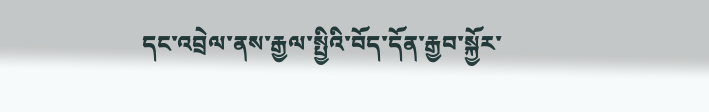དང་འབྲེལ་ནས་རྒྱལ་སྤྱིའི་བོད་དོན་རྒྱབ་སྐྱོར་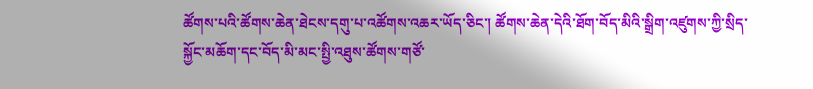ཚོགས་པའི་ཚོགས་ཆེན་ཐེངས་དགུ་པ་འཚོགས་འཆར་ཡོད་ཅིང་། ཚོགས་ཆེན་དེའི་ཐོག་བོད་མིའི་སྒྲིག་འཛུགས་ཀྱི་སྲིད་སྐྱོང་མཆོག་དང་བོད་མི་མང་སྤྱི་འཐུས་ཚོགས་གཙོ་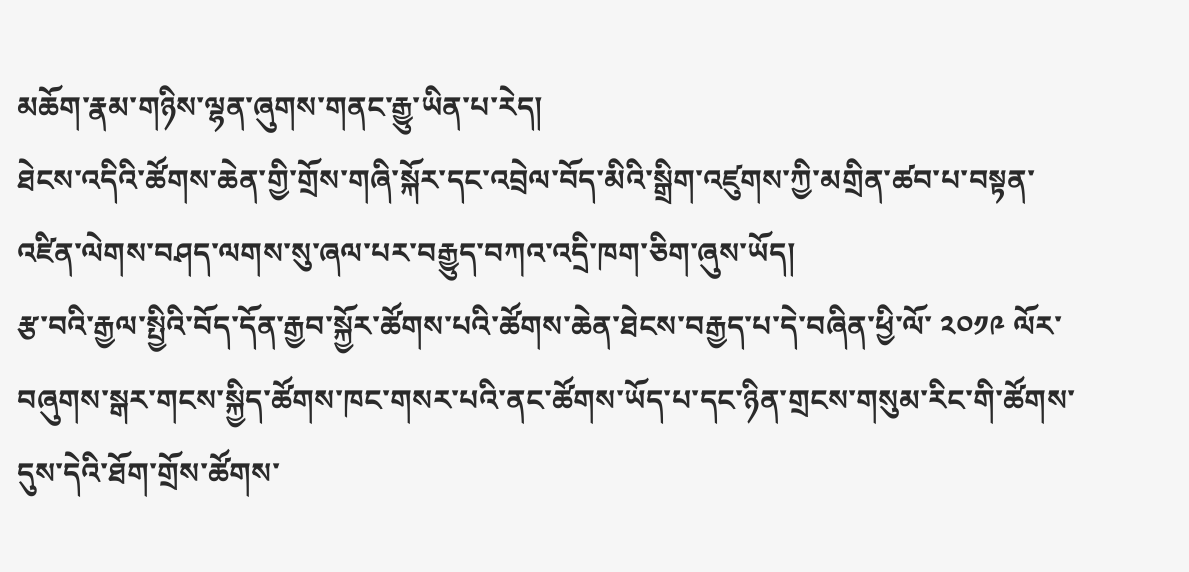མཆོག་རྣམ་གཉིས་ལྷན་ཞུགས་གནང་རྒྱུ་ཡིན་པ་རེད།
ཐེངས་འདིའི་ཚོགས་ཆེན་གྱི་གྲོས་གཞི་སྐོར་དང་འབྲེལ་བོད་མིའི་སྒྲིག་འཛུགས་ཀྱི་མགྲིན་ཚབ་པ་བསྟན་འཛིན་ལེགས་བཤད་ལགས་སུ་ཞལ་པར་བརྒྱུད་བཀའ་འདྲི་ཁག་ཅིག་ཞུས་ཡོད།
རྩ་བའི་རྒྱལ་སྤྱིའི་བོད་དོན་རྒྱབ་སྐྱོར་ཚོགས་པའི་ཚོགས་ཆེན་ཐེངས་བརྒྱད་པ་དེ་བཞིན་ཕྱི་ལོ་ ༢༠༡༩ ལོར་བཞུགས་སྒར་གངས་སྐྱིད་ཚོགས་ཁང་གསར་པའི་ནང་ཚོགས་ཡོད་པ་དང་ཉིན་གྲངས་གསུམ་རིང་གི་ཚོགས་དུས་དེའི་ཐོག་གྲོས་ཚོགས་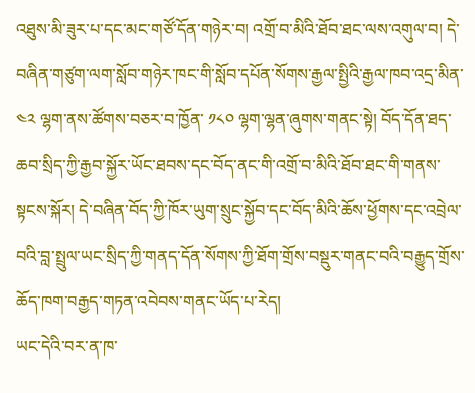འཐུས་མི་ཟུར་པ་དང་མང་གཙོ་དོན་གཉེར་བ། འགྲོ་བ་མིའི་ཐོབ་ཐང་ལས་འགུལ་བ། དེ་བཞིན་གཙུག་ལག་སློབ་གཉེར་ཁང་གི་སློབ་དཔོན་སོགས་རྒྱལ་སྤྱིའི་རྒྱལ་ཁབ་འདྲ་མིན་ ༤༢ ལྷག་ནས་ཚོགས་བཅར་བ་ཁྱོན་ ༡༨༠ ལྷག་ལྷན་ཞུགས་གནང་སྟེ། བོད་དོན་ཐད་ཆབ་སྲིད་ཀྱི་རྒྱབ་སྐྱོར་ཡོང་ཐབས་དང་བོད་ནང་གི་འགྲོ་བ་མིའི་ཐོབ་ཐང་གི་གནས་སྟངས་སྐོར། དེ་བཞིན་བོད་ཀྱི་ཁོར་ཡུག་སྲུང་སྐྱོབ་དང་བོད་མིའི་ཆོས་ཕྱོགས་དང་འབྲེལ་བའི་བླ་སྤྲུལ་ཡང་སྲིད་ཀྱི་གནད་དོན་སོགས་ཀྱི་ཐོག་གྲོས་བསྡུར་གནང་བའི་བརྒྱུད་གྲོས་ཆོད་ཁག་བརྒྱད་གཏན་འབེབས་གནང་ཡོད་པ་རེད།
ཡང་དེའི་བར་ན་ཁ་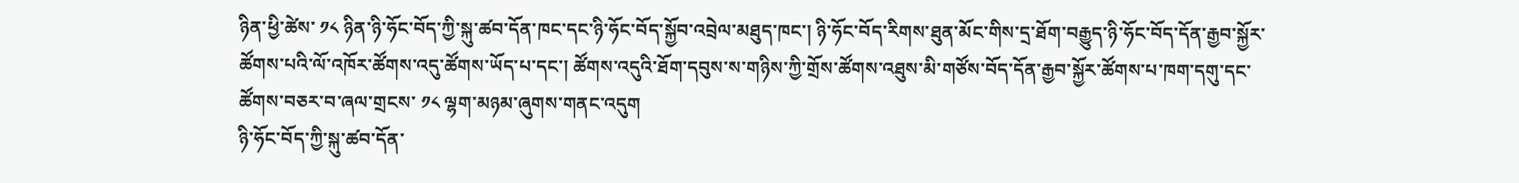ཉིན་ཕྱི་ཚེས་ ༡༨ ཉིན་ཉི་ཧོང་བོད་ཀྱི་སྐུ་ཚབ་དོན་ཁང་དང་ཉི་ཧོང་བོད་སྐྱོབ་འབྲེལ་མཐུད་ཁང་། ཉི་ཧོང་བོད་རིགས་ཐུན་མོང་གིས་དྲ་ཐོག་བརྒྱུད་ཉི་ཧོང་བོད་དོན་རྒྱབ་སྐྱོར་ཚོགས་པའི་ལོ་འཁོར་ཚོགས་འདུ་ཚོགས་ཡོད་པ་དང་། ཚོགས་འདུའི་ཐོག་དབུས་ས་གཉིས་ཀྱི་གྲོས་ཚོགས་འཐུས་མི་གཙོས་བོད་དོན་རྒྱབ་སྐྱོར་ཚོགས་པ་ཁག་དགུ་དང་ཚོགས་བཅར་བ་ཞལ་གྲངས་ ༡༨ ལྷག་མཉམ་ཞུགས་གནང་འདུག
ཉི་ཧོང་བོད་ཀྱི་སྐུ་ཚབ་དོན་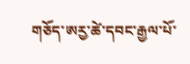གཅོད་ཨརྱ་ཚེ་དབང་རྒྱལ་པོ་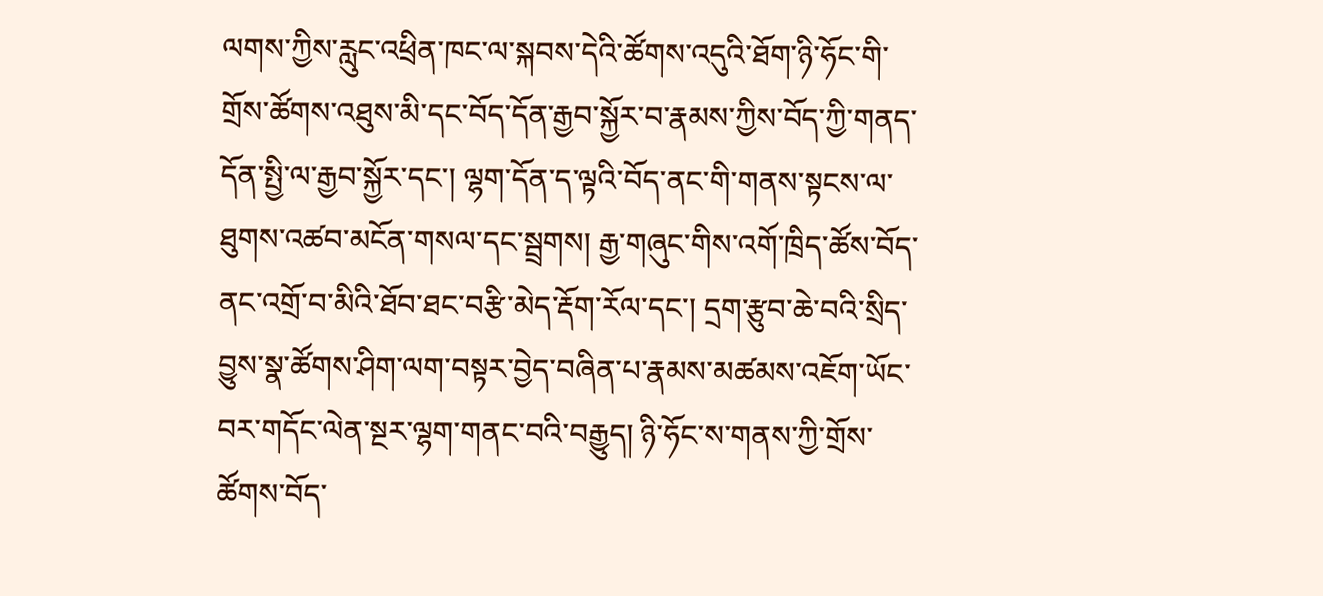ལགས་ཀྱིས་རླུང་འཕྲིན་ཁང་ལ་སྐབས་དེའི་ཚོགས་འདུའི་ཐོག་ཉི་ཧོང་གི་གྲོས་ཚོགས་འཐུས་མི་དང་བོད་དོན་རྒྱབ་སྐྱོར་བ་རྣམས་ཀྱིས་བོད་ཀྱི་གནད་དོན་སྤྱི་ལ་རྒྱབ་སྐྱོར་དང་། ལྷག་དོན་ད་ལྟའི་བོད་ནང་གི་གནས་སྟངས་ལ་ཐུགས་འཚབ་མངོན་གསལ་དང་སྦྲགས། རྒྱ་གཞུང་གིས་འགོ་ཁྲིད་ཚོས་བོད་ནང་འགྲོ་བ་མིའི་ཐོབ་ཐང་བརྩི་མེད་རྡོག་རོལ་དང་། དྲག་རྩུབ་ཆེ་བའི་སྲིད་བྱུས་སྣ་ཚོགས་ཤིག་ལག་བསྟར་བྱེད་བཞིན་པ་རྣམས་མཚམས་འཇོག་ཡོང་བར་གདོང་ལེན་སྔར་ལྷག་གནང་བའི་བརྒྱུད། ཉི་ཧོང་ས་གནས་ཀྱི་གྲོས་ཚོགས་བོད་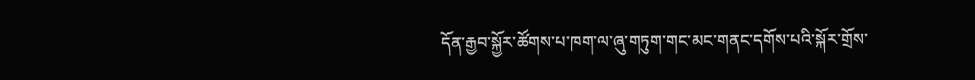དོན་རྒྱབ་སྐྱོར་ཚོགས་པ་ཁག་ལ་ཞུ་གཏུག་གང་མང་གནང་དགོས་པའི་སྐོར་གྲོས་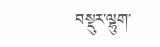བསྡུར་ལྷུག་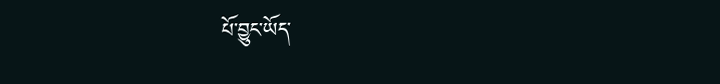པོ་བྱུང་ཡོད་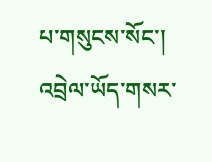པ་གསུངས་སོང་།
འབྲེལ་ཡོད་གསར་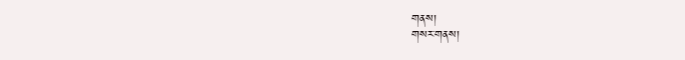གནས།
གསར་གནས།